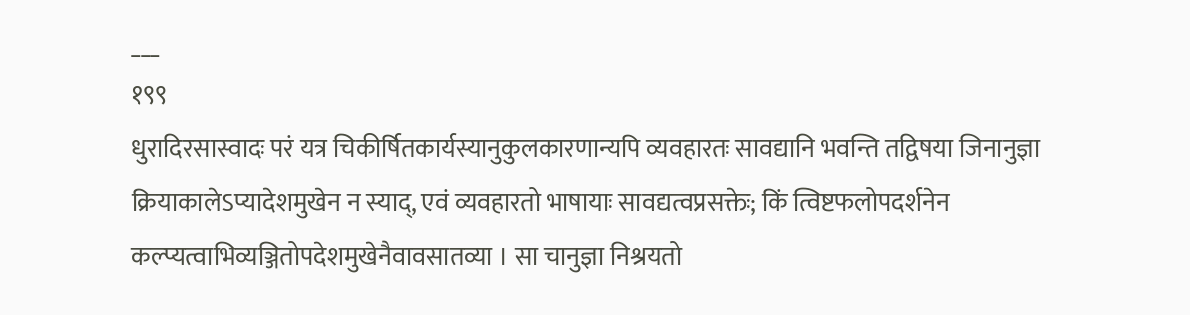___
१९९
धुरादिरसास्वादः परं यत्र चिकीर्षितकार्यस्यानुकुलकारणान्यपि व्यवहारतः सावद्यानि भवन्ति तद्विषया जिनानुज्ञा क्रियाकालेऽप्यादेशमुखेन न स्याद्, एवं व्यवहारतो भाषायाः सावद्यत्वप्रसक्तेः; किं त्विष्टफलोपदर्शनेन कल्प्यत्वाभिव्यञ्जितोपदेशमुखेनैवावसातव्या । सा चानुज्ञा निश्रयतो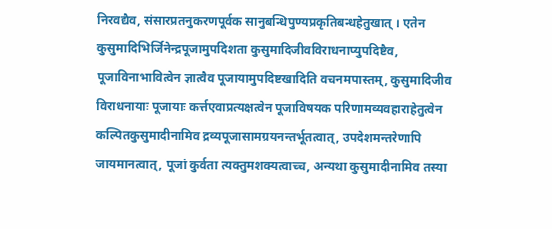निरवद्यैव, संसारप्रतनुकरणपूर्वक सानुबन्धिपुण्यप्रकृतिबन्धहेतुखात् । एतेन कुसुमादिभिर्जिनेन्द्रपूजामुपदिशता कुसुमादिजीवविराधनाप्युपदिष्टैव, पूजाविनाभावित्वेन ज्ञात्वैव पूजायामुपदिष्टखादिति वचनमपास्तम्, कुसुमादिजीव विराधनायाः पूजायाः कर्त्तएवाप्रत्यक्षत्वेन पूजाविषयक परिणामव्यवहाराहेतुत्वेन कल्पितकुसुमादीनामिव द्रव्यपूजासामग्रयनन्तर्भूतत्वात्, उपदेशमन्तरेणापि जायमानत्वात्, पूजां कुर्वता त्यक्तुमशक्यत्वाच्च, अन्यथा कुसुमादीनामिव तस्या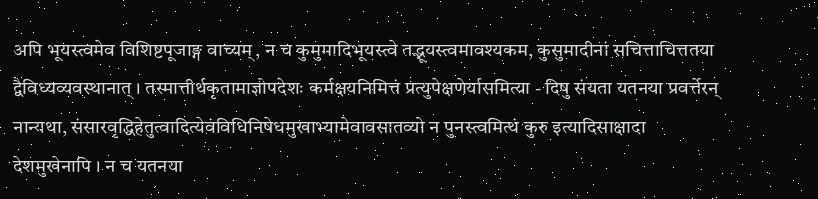अपि भूयस्त्वमेव विशिष्टपूजाङ्ग वाच्यम्, न च कुमुमादिभूयस्त्वे तद्भूयस्त्वमावश्यकम, कुसुमादीनां सचित्ताचित्ततया द्वैविध्यव्यवस्थानात् । तस्मात्तीर्थकृतामाज्ञोपदेशः कर्मक्षयनिमित्तं प्रत्युपेक्षणेर्यासमित्या - दिषु संयता यतनया प्रवर्त्तेरन् नान्यथा, संसारवृद्धिहेतुत्वादित्येवंविधिनिषेधमुखाभ्यामेवावसातव्यो न पुनस्त्वमित्थं कुरु इत्यादिसाक्षादा देशमुखेनापि । न च यतनया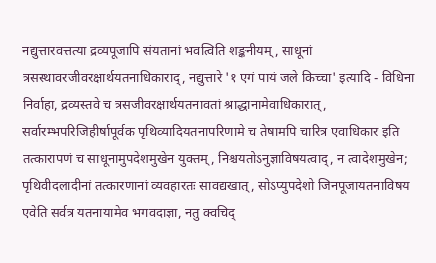नद्युत्तारवत्तत्या द्रव्यपूजापि संयतानां भवत्विति शङ्कनीयम्, साधूनां त्रसस्थावरजीवरक्षार्थयतनाधिकाराद्, नद्युत्तारे '१ एगं पायं जले किच्चा' इत्यादि - विधिना निर्वाहा, द्रव्यस्तवे च त्रसजीवरक्षार्थयतनावतां श्राद्धानामेवाधिकारात्, सर्वारम्भपरिजिहीर्षापूर्वक पृथिव्यादियतनापरिणामे च तेषामपि चारित्र एवाधिकार इति तत्कारापणं च साधूनामुपदेशमुखेन युक्तम्, निश्चयतोऽनुज्ञाविषयत्वाद्, न त्वादेशमुखेन; पृथिवीदलादीनां तत्कारणानां व्यवहारतः सावद्यखात्, सोऽप्युपदेशो जिनपूजायतनाविषय एवेति सर्वत्र यतनायामेव भगवदाज्ञा, नतु क्वचिद्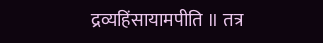द्रव्यहिंसायामपीति ॥ तत्र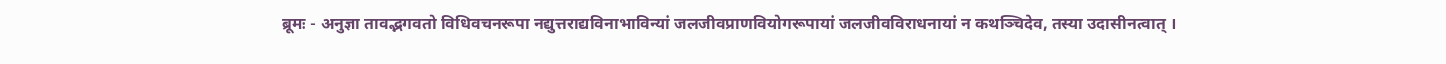ब्रूमः - अनुज्ञा तावद्भगवतो विधिवचनरूपा नद्युत्तराद्यविनाभाविन्यां जलजीवप्राणवियोगरूपायां जलजीवविराधनायां न कथञ्चिदेव, तस्या उदासीनत्वात् ।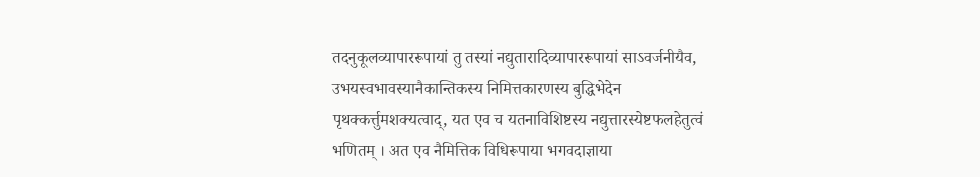तदनुकूलव्यापाररूपायां तु तस्यां नद्युतारादिव्यापाररूपायां साऽवर्जनीयैव, उभयस्वभावस्यानैकान्तिकस्य निमित्तकारणस्य बुद्धिभेदेन पृथक्कर्त्तुमशक्यत्वाद्, यत एव च यतनाविशिष्टस्य नद्युत्तारस्येष्टफलहेतुत्वं भणितम् । अत एव नैमित्तिक विधिरूपाया भगवदाज्ञाया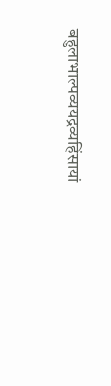बहुलाभाल्पव्ययद्रव्यहिंसायां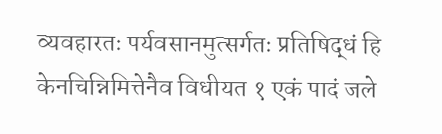व्यवहारतः पर्यवसानमुत्सर्गतः प्रतिषिद्धं हि केनचिन्निमित्तेनैव विधीयत १ एकं पादं जले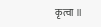कृत्वा ॥